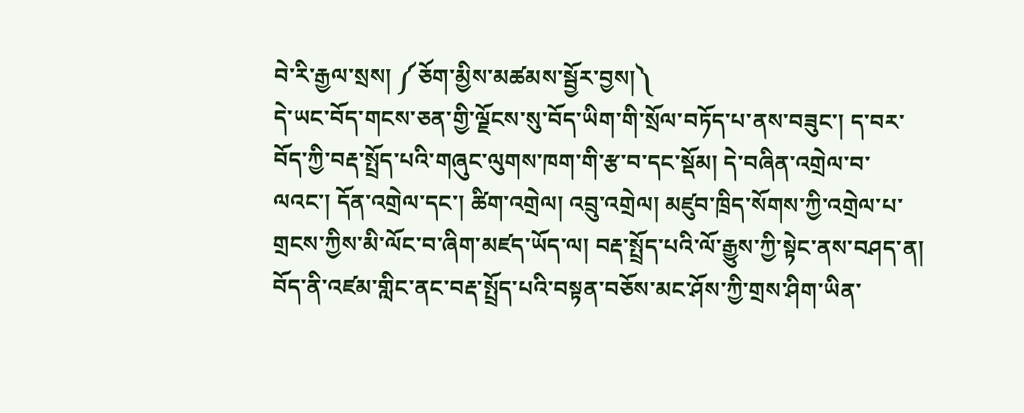བེ་རི་རྒྱལ་སྲས། ༼ཅོག་མྱིས་མཚམས་སྦྱོར་བྱས།༽
དེ་ཡང་བོད་གངས་ཅན་གྱི་ལྗོངས་སུ་བོད་ཡིག་གི་སྲོལ་བཏོད་པ་ནས་བཟུང་། ད་བར་བོད་ཀྱི་བརྡ་སྤྲོད་པའི་གཞུང་ལུགས་ཁག་གི་རྩ་བ་དང་སྡོམ། དེ་བཞིན་འགྲེལ་བ་ལའང་། དོན་འགྲེལ་དང་། ཚིག་འགྲེལ། འབྲུ་འགྲེལ། མཛུབ་ཁྲིད་སོགས་ཀྱི་འགྲེལ་པ་གྲངས་ཀྱིས་མི་ལོང་བ་ཞིག་མཛད་ཡོད་ལ། བརྡ་སྤྲོད་པའི་ལོ་རྒྱུས་ཀྱི་སྟེང་ནས་བཤད་ན། བོད་ནི་འཛམ་གླིང་ནང་བརྡ་སྤྲོད་པའི་བསྟན་བཅོས་མང་ཤོས་ཀྱི་གྲས་ཤིག་ཡིན་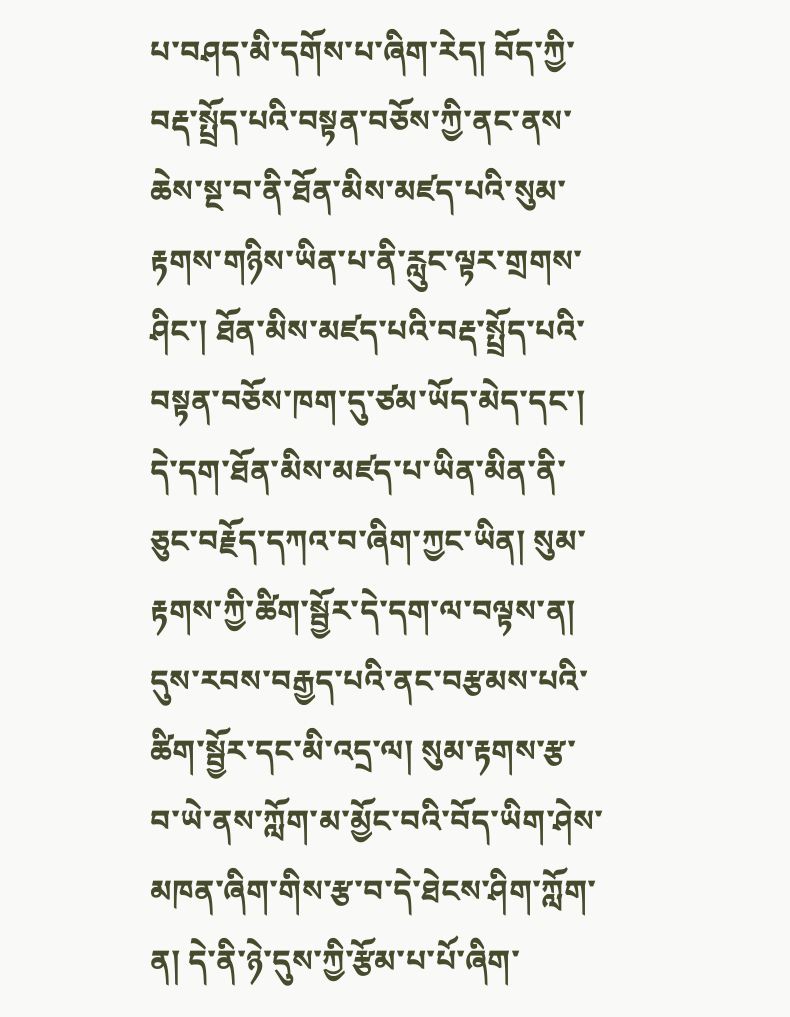པ་བཤད་མི་དགོས་པ་ཞིག་རེད། བོད་ཀྱི་བརྡ་སྤྲོད་པའི་བསྟན་བཅོས་ཀྱི་ནང་ནས་ཆེས་སྔ་བ་ནི་ཐོན་མིས་མཛད་པའི་སུམ་རྟགས་གཉིས་ཡིན་པ་ནི་རླུང་ལྟར་གྲགས་ཤིང་། ཐོན་མིས་མཛད་པའི་བརྡ་སྤྲོད་པའི་བསྟན་བཅོས་ཁག་དུ་ཙམ་ཡོད་མེད་དང་། དེ་དག་ཐོན་མིས་མཛད་པ་ཡིན་མིན་ནི་ཅུང་བརྗོད་དཀའ་བ་ཞིག་ཀྱང་ཡིན། སུམ་རྟགས་ཀྱི་ཚིག་སྦྱོར་དེ་དག་ལ་བལྟས་ན། དུས་རབས་བརྒྱད་པའི་ནང་བརྩམས་པའི་ཚིག་སྦྱོར་དང་མི་འདྲ་ལ། སུམ་རྟགས་རྩ་བ་ཡེ་ནས་ཀློག་མ་མྱོང་བའི་བོད་ཡིག་ཤེས་མཁན་ཞིག་གིས་རྩ་བ་དེ་ཐེངས་ཤིག་ཀློག་ན། དེ་ནི་ཉེ་དུས་ཀྱི་རྩོམ་པ་པོ་ཞིག་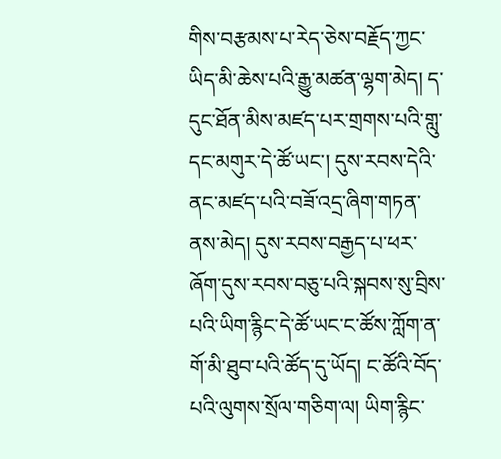གིས་བརྩམས་པ་རེད་ཅེས་བརྗོད་ཀྱང་ཡིད་མི་ཆེས་པའི་རྒྱུ་མཚན་ལྷག་མེད། ད་དུང་ཐོན་མིས་མཛད་པར་གྲགས་པའི་གླུ་དང་མགུར་དེ་ཚོ་ཡང་། དུས་རབས་དེའི་ནང་མཛད་པའི་བཟོ་འདྲ་ཞིག་གཏན་ནས་མེད། དུས་རབས་བརྒྱད་པ་ཕར་ཞོག་དུས་རབས་བཅུ་པའི་སྐབས་སུ་བྲིས་པའི་ཡིག་རྙིང་དེ་ཚོ་ཡང་ང་ཚོས་ཀློག་ན་གོ་མི་ཐུབ་པའི་ཚོད་དུ་ཡོད། ང་ཚོའི་བོད་པའི་ལུགས་སྲོལ་གཅིག་ལ། ཡིག་རྙིང་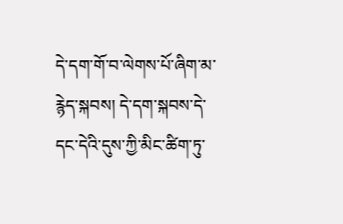དེ་དག་གོ་བ་ལེགས་པོ་ཞིག་མ་རྙེད་སྐབས། དེ་དག་སྐབས་དེ་དང་དེའི་དུས་ཀྱི་མིང་ཚིག་ཏུ་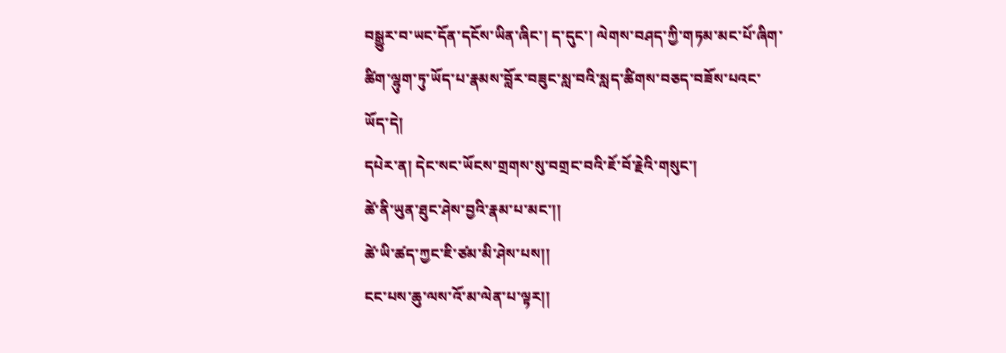བསྒྱུར་བ་ཡང་དོན་དངོས་ཡིན་ཞིང་། ད་དུང་། ལེགས་བཤད་ཀྱི་གཏམ་མང་པོ་ཞིག་ཚིག་ལྷུག་ཏུ་ཡོད་པ་རྣམས་བློར་བཟུང་སླ་བའི་སླད་ཚིགས་བཅད་བཟོས་པའང་ཡོད་དེ།
དཔེར་ན། དེང་སང་ཡོངས་གྲགས་སུ་བགྲང་བའི་ཇོ་བོ་རྗེའི་གསུང་།
ཚེ་ནི་ཡུན་ཐུང་ཤེས་བྱའི་རྣམ་པ་མང་།།
ཚེ་ཡི་ཚད་ཀྱང་ཇི་ཙམ་མི་ཤེས་པས།།
ངང་པས་ཆུ་ལས་འོ་མ་ལེན་པ་ལྟར།།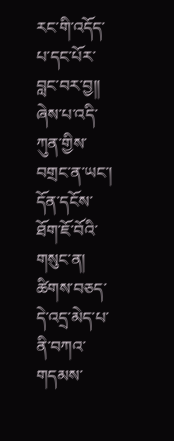རང་གི་འདོད་པ་དང་པོར་བླང་བར་བྱ།།
ཞེས་པ་འདི་ཀུན་གྱིས་བགྲང་ན་ཡང་། དོན་དངོས་ཐོག་ཇོ་བོའི་གསུང་ན། ཚིགས་བཅད་དེ་འདྲ་མེད་པ་ནི་བཀའ་གདམས་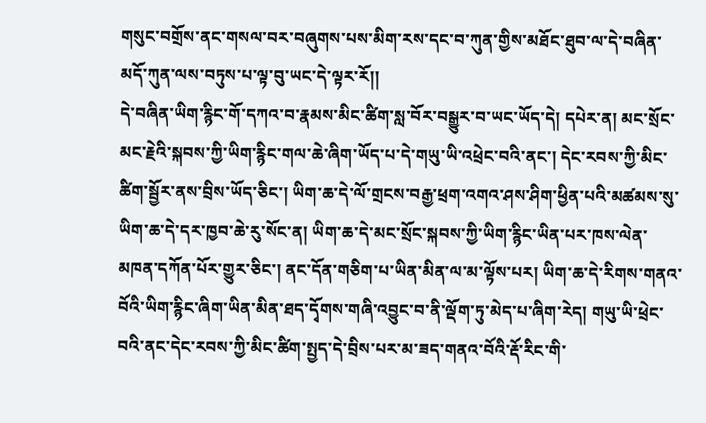གསུང་བགྲོས་ནང་གསལ་བར་བཞུགས་པས་མིག་རས་དང་བ་ཀུན་གྱིས་མཐོང་ཐུབ་ལ་དེ་བཞིན་མདོ་ཀུན་ལས་བཏུས་པ་ལྟ་བུ་ཡང་དེ་ལྟར་རོ།།
དེ་བཞིན་ཡིག་རྙིང་གོ་དཀའ་བ་རྣམས་མིང་ཚིག་སླ་བོར་བསྒྱུར་བ་ཡང་ཡོད་དེ། དཔེར་ན། མང་སྲོང་མང་རྗེའི་སྐབས་ཀྱི་ཡིག་རྙིང་གལ་ཆེ་ཞིག་ཡོད་པ་དེ་གཡུ་ཡི་འཕྲེང་བའི་ནང་། དེང་རབས་ཀྱི་མིང་ཚིག་སྦྱོར་ནས་བྲིས་ཡོད་ཅིང་། ཡིག་ཆ་དེ་ལོ་གྲངས་བརྒྱ་ཕྲག་འགའ་ཤས་ཤིག་ཕྱིན་པའི་མཚམས་སུ་ཡིག་ཆ་དེ་དར་ཁྱབ་ཆེ་རུ་སོང་ན། ཡིག་ཆ་དེ་མང་སྲོང་སྐབས་ཀྱི་ཡིག་རྙིང་ཡིན་པར་ཁས་ལེན་མཁན་དཀོན་པོར་གྱུར་ཅིང་། ནང་དོན་གཅིག་པ་ཡིན་མིན་ལ་མ་ལྟོས་པར། ཡིག་ཆ་དེ་རིགས་གནའ་བོའི་ཡིག་རྙིང་ཞིག་ཡིན་མིན་ཐད་དྭོགས་གཞི་འབྱུང་བ་ནི་ལྡོག་ཏུ་མེད་པ་ཞིག་རེད། གཡུ་ཡི་ཕྲེང་བའི་ནང་དེང་རབས་ཀྱི་མིང་ཚིག་སྤྱད་དེ་བྲིས་པར་མ་ཟད་གནའ་བོའི་རྡོ་རིང་གི་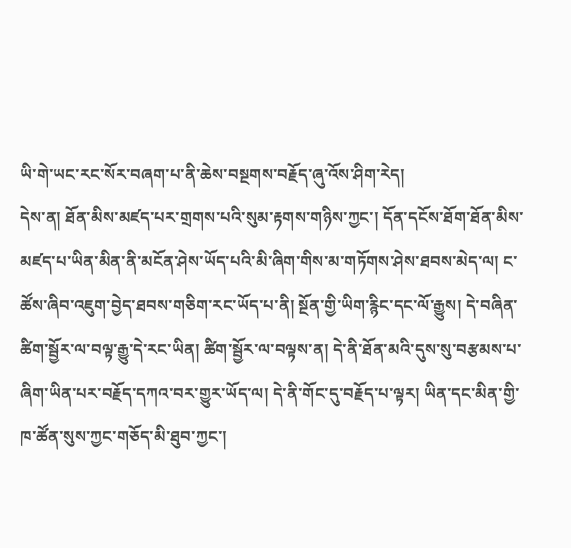ཡི་གེ་ཡང་རང་སོར་བཞག་པ་ནི་ཆེས་བསྔགས་བརྗོད་ཞུ་འོས་ཤིག་རེད།
དེས་ན། ཐོན་མིས་མཛད་པར་གྲགས་པའི་སུམ་རྟགས་གཉིས་ཀྱང་། དོན་དངོས་ཐོག་ཐོན་མིས་མཛད་པ་ཡིན་མིན་ནི་མངོན་ཤེས་ཡོད་པའི་མི་ཞིག་གིས་མ་གཏོགས་ཤེས་ཐབས་མེད་ལ། ང་ཚོས་ཞིབ་འཇུག་བྱེད་ཐབས་གཅིག་རང་ཡོད་པ་ནི། སྔོན་གྱི་ཡིག་རྙིང་དང་ལོ་རྒྱུས། དེ་བཞིན་ཚིག་སྦྱོར་ལ་བལྟ་རྒྱུ་དེ་རང་ཡིན། ཚིག་སྦྱོར་ལ་བལྟས་ན། དེ་ནི་ཐོན་མའི་དུས་སུ་བརྩམས་པ་ཞིག་ཡིན་པར་བརྗོད་དཀའ་བར་གྱུར་ཡོད་ལ། དེ་ནི་གོང་དུ་བརྗོད་པ་ལྟར། ཡིན་དང་མིན་གྱི་ཁ་ཚོན་སུས་ཀྱང་གཅོད་མི་ཐུབ་ཀྱང་།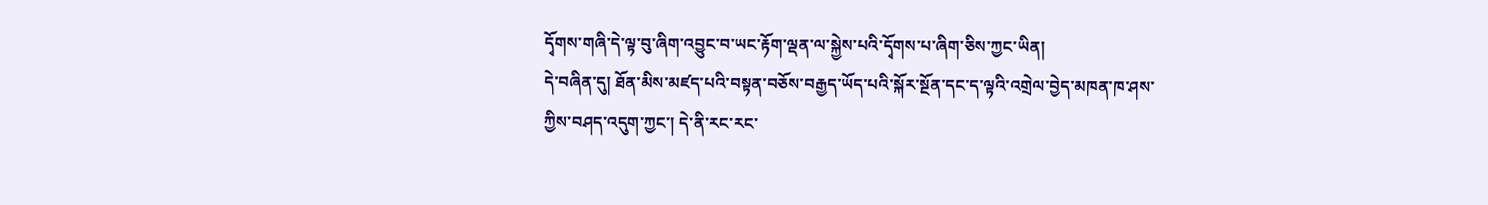དྭོགས་གཞི་དེ་ལྟ་བུ་ཞིག་འབྱུང་བ་ཡང་རྟོག་ལྡན་ལ་སྐྱེས་པའི་དྭོགས་པ་ཞིག་ཅིས་ཀྱང་ཡིན།
དེ་བཞིན་དུ། ཐོན་མིས་མཛད་པའི་བསྟན་བཅོས་བརྒྱད་ཡོད་པའི་སྐོར་སྔོན་དང་ད་ལྟའི་འགྲེལ་བྱེད་མཁན་ཁ་ཤས་ཀྱིས་བཤད་འདུག་ཀྱང་། དེ་ནི་རང་རང་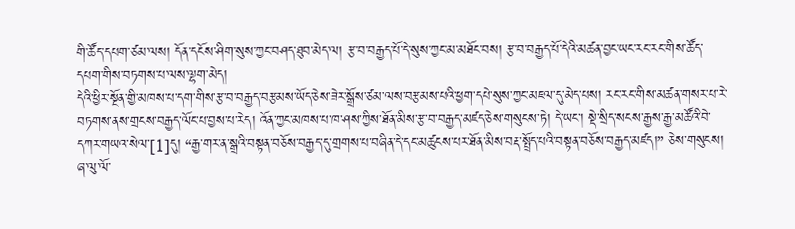གི་ཚོད་དཔག་ཙམ་ལས། དོན་དངོས་ཤིག་སུས་ཀྱང་བཤད་ཐུབ་མེད་ལ། རྩ་བ་བརྒྱད་པོ་དེ་སུས་ཀྱང་མ་མཐོང་བས། རྩ་བ་བརྒྱད་པོ་དེའི་མཚན་བྱང་ཡང་རང་རང་གིས་ཚོད་དཔག་གིས་བཏགས་པ་ལས་ལྷག་མེད།
དེའི་ཕྱིར་སྔོན་གྱི་མཁས་པ་དག་གིས་རྩ་བ་བརྒྱད་བརྩམས་ཡོད་ཅེས་ཟེར་སྒྲོས་ཙམ་ལས་བརྩམས་པའི་ཕྱག་དཔེ་སུས་ཀྱང་མཇལ་དུ་མེད་པས། རང་རང་གིས་མཚན་གསར་པ་རེ་བཏགས་ནས་གྲངས་བརྒྱད་ལོང་པ་བྱས་པ་རེད། འོན་ཀྱང་མཁས་པ་ཁ་ཤས་ཀྱིས་ཐོན་མིས་རྩ་བ་བརྒྱད་མཛད་ཅེས་གསུངས་ཏེ། དེ་ཡང་། སྡེ་སྲིད་སངས་རྒྱས་རྒྱ་མཚོའི་བེ་དཀར་གཡའ་སེལ་[1]དུ། “རྒྱ་གར་ན་སྒྲའི་བསྟན་བཅོས་བརྒྱད་དུ་གྲགས་པ་བཞིན་དེ་དང་མཚུངས་པར་ཐོན་མིས་བརྡ་སྤྲོད་པའི་བསྟན་བཅོས་བརྒྱད་མཛད།” ཅེས་གསུངས།
ཞ་ལུ་ལོ་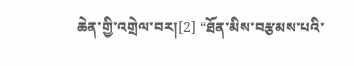ཆེན་གྱི་འགྲེལ་བར།[2] “ཐོན་མིས་བརྩམས་པའི་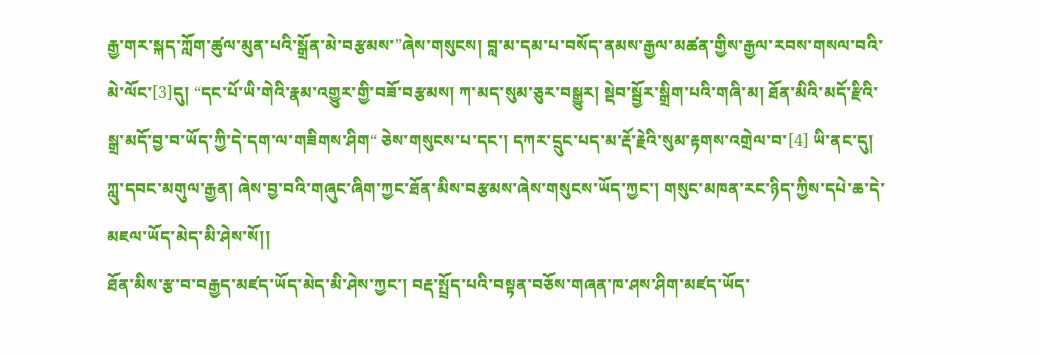རྒྱ་གར་སྐད་ཀློག་ཚུལ་མུན་པའི་སྒྲོན་མེ་བརྩམས་”ཞེས་གསུངས། བླ་མ་དམ་པ་བསོད་ནམས་རྒྱལ་མཚན་གྱིས་རྒྱལ་རབས་གསལ་བའི་མེ་ལོང་[3]དུ། “དང་པོ་ཡི་གེའི་རྣམ་འགྱུར་གྱི་བཟོ་བརྩམས། ཀ་མད་སུམ་ཅུར་བསྒྱུར། སྡེབ་སྦྱོར་སྒྲིག་པའི་གཞི་མ། ཐོན་མིའི་མདོ་རྫིའི་སྒྲ་མདོ་བྱ་བ་ཡོད་ཀྱི་དེ་དག་ལ་གཟིགས་ཤིག“ ཅེས་གསུངས་པ་དང་། དཀར་དྲུང་པད་མ་རྡོ་རྗེའི་སུམ་རྟགས་འགྲེལ་བ་[4] ཡི་ནང་དུ། ཀླུ་དབང་མགུལ་རྒྱན། ཞེས་བྱ་བའི་གཞུང་ཞིག་ཀྱང་ཐོན་མིས་བརྩམས་ཞེས་གསུངས་ཡོད་ཀྱང་། གསུང་མཁན་རང་ཉིད་ཀྱིས་དཔེ་ཆ་དེ་མཇལ་ཡོད་མེད་མི་ཤེས་སོ།།
ཐོན་མིས་རྩ་བ་བརྒྱད་མཛད་ཡོད་མེད་མི་ཤེས་ཀྱང་། བརྡ་སྤྲོད་པའི་བསྟན་བཅོས་གཞན་ཁ་ཤས་ཤིག་མཛད་ཡོད་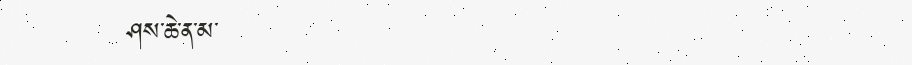ཤས་ཆེ་ན་མ་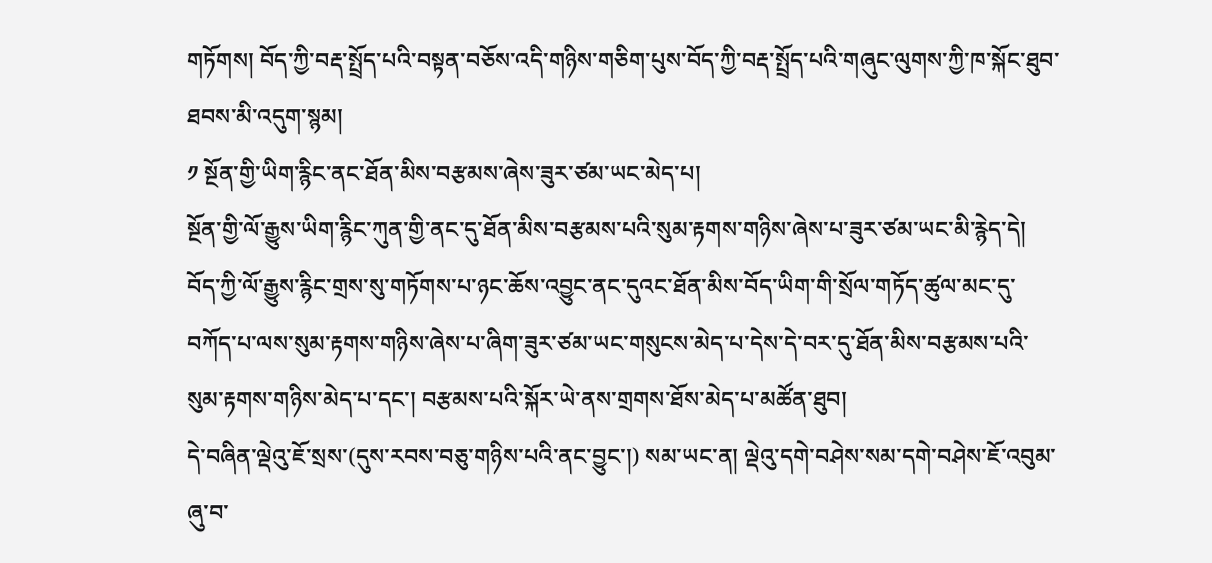གཏོགས། བོད་ཀྱི་བརྡ་སྤྲོད་པའི་བསྟན་བཅོས་འདི་གཉིས་གཅིག་པུས་བོད་ཀྱི་བརྡ་སྤྲོད་པའི་གཞུང་ལུགས་ཀྱི་ཁ་སྐོང་ཐུབ་ཐབས་མི་འདུག་སྙམ།
༡ སྔོན་གྱི་ཡིག་རྙིང་ནང་ཐོན་མིས་བརྩམས་ཞེས་ཟུར་ཙམ་ཡང་མེད་པ།
སྔོན་གྱི་ལོ་རྒྱུས་ཡིག་རྙིང་ཀུན་གྱི་ནང་དུ་ཐོན་མིས་བརྩམས་པའི་སུམ་རྟགས་གཉིས་ཞེས་པ་ཟུར་ཙམ་ཡང་མི་རྙེད་དེ། བོད་ཀྱི་ལོ་རྒྱུས་རྙིང་གྲས་སུ་གཏོགས་པ་ཉང་ཆོས་འབྱུང་ནང་དུའང་ཐོན་མིས་བོད་ཡིག་གི་སྲོལ་གཏོད་ཚུལ་མང་དུ་བཀོད་པ་ལས་སུམ་རྟགས་གཉིས་ཞེས་པ་ཞིག་ཟུར་ཙམ་ཡང་གསུངས་མེད་པ་དེས་དེ་བར་དུ་ཐོན་མིས་བརྩམས་པའི་སུམ་རྟགས་གཉིས་མེད་པ་དང་། བརྩམས་པའི་སྐོར་ཡེ་ནས་གྲགས་ཐོས་མེད་པ་མཚོན་ཐུབ།
དེ་བཞིན་ལྡེའུ་ཇོ་སྲས་(དུས་རབས་བཅུ་གཉིས་པའི་ནང་བྱུང་།) སམ་ཡང་ན། ལྡེའུ་དགེ་བཤེས་སམ་དགེ་བཤེས་ཇོ་འབུམ་ཞུ་བ་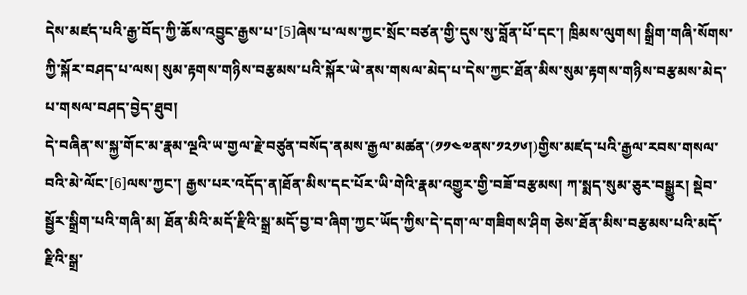དེས་མཛད་པའི་རྒྱ་བོད་ཀྱི་ཆོས་འབྱུང་རྒྱས་པ་[5]ཞེས་པ་ལས་ཀྱང་སྲོང་བཙན་གྱི་དུས་སུ་བློན་པོ་དང་། ཁྲིམས་ལུགས། སྒྲིག་གཞི་སོགས་ཀྱི་སྐོར་བཤད་པ་ལས། སུམ་རྟགས་གཉིས་བརྩམས་པའི་སྐོར་ཡེ་ནས་གསལ་མེད་པ་དེས་ཀྱང་ཐོན་མིས་སུམ་རྟགས་གཉིས་བརྩམས་མེད་པ་གསལ་བཤད་བྱེད་ཐུབ།
དེ་བཞིན་ས་སྐྱ་གོང་མ་རྣམ་ལྔའི་ཡ་གྱལ་རྗེ་བཙུན་བསོད་ནམས་རྒྱལ་མཚན་(༡༡༤༧ནས་༡༢༡༦།)གྱིས་མཛད་པའི་རྒྱལ་རབས་གསལ་བའི་མེ་ལོང་[6]ལས་ཀྱང་། རྒྱས་པར་འདོད་ན།ཐོན་མིས་དང་པོར་ཡི་གེའི་རྣམ་འགྱུར་གྱི་བཟོ་བརྩམས། ཀ་སྨད་སུམ་ཅུར་བསྒྱུར། སྡེབ་སྦྱོར་སྒྲིག་པའི་གཞི་མ། ཐོན་མིའི་མདོ་རྫིའི་སྒྲ་མདོ་བྱ་བ་ཞིག་ཀྱང་ཡོད་ཀྱིས་དེ་དག་ལ་གཟིགས་ཤིག ཅེས་ཐོན་མིས་བརྩམས་པའི་མདོ་རྫིའི་སྒྲ་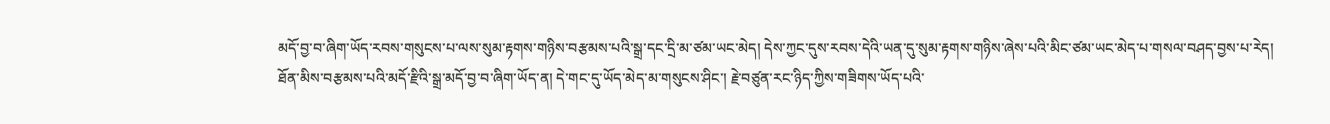མདོ་བྱ་བ་ཞིག་ཡོད་རབས་གསུངས་པ་ལས་སུམ་རྟགས་གཉིས་བརྩམས་པའི་སྒྲ་དང་དྲི་མ་ཙམ་ཡང་མེད། དེས་ཀྱང་དུས་རབས་དེའི་ཡན་དུ་སུམ་རྟགས་གཉིས་ཞེས་པའི་མིང་ཙམ་ཡང་མེད་པ་གསལ་བཤད་བྱས་པ་རེད།
ཐོན་མིས་བརྩམས་པའི་མདོ་རྫིའི་སྒྲ་མདོ་བྱ་བ་ཞིག་ཡོད་ན། དེ་གང་དུ་ཡོད་མེད་མ་གསུངས་ཤིང་། རྗེ་བཙུན་རང་ཉིད་ཀྱིས་གཟིགས་ཡོད་པའི་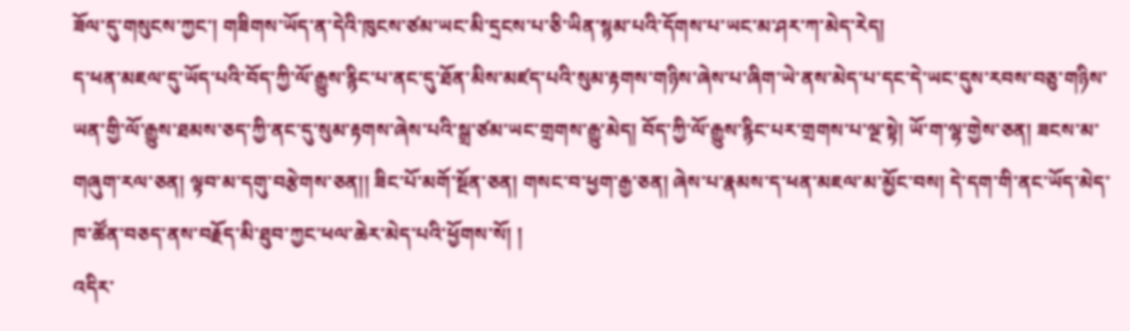ཟོལ་དུ་གསུངས་ཀྱང་། གཟིགས་ཡོད་ན་དེའི་ཁུངས་ཙམ་ཡང་མི་དྲངས་པ་ཅི་ཡིན་སྙམ་པའི་དོགས་པ་ཡང་མ་ཤར་ཀ་མེད་རེད།
ད་ཕན་མཇལ་དུ་ཡོད་པའི་བོད་ཀྱི་ལོ་རྒྱུས་རྙིང་པ་ནང་དུ་ཐོན་མིས་མཛད་པའི་སུམ་རྟགས་གཉིས་ཞེས་པ་ཞིག་ཡེ་ནས་མེད་པ་དང་དེ་ཡང་དུས་རབས་བཅུ་གཉིས་ཡན་གྱི་ལོ་རྒྱུས་ཐམས་ཅད་ཀྱི་ནང་དུ་སུམ་རྟགས་ཞེས་པའི་སྒྲ་ཙམ་ཡང་གྲགས་རྒྱུ་མེད། བོད་ཀྱི་ལོ་རྒྱུས་རྙིང་པར་གྲགས་པ་ལྔ་སྟེ། ཡོ་ག་ལྷ་གྱེས་ཅན། ཟངས་མ་གཞུག་རལ་ཅན། ལྟབ་མ་དགུ་བརྩེགས་ཅན།། ཟིང་པོ་མགོ་སྔོན་ཅན། གསང་བ་ཕྱག་རྒྱ་ཅན། ཞེས་པ་རྣམས་ད་ཕན་མཇལ་མ་མྱོང་བས། དེ་དག་གི་ནང་ཡོད་མེད་ཁ་ཚོན་བཅད་ནས་བརྗོད་མི་ཐུབ་ཀྱང་ཕལ་ཆེར་མེད་པའི་ཕྱོགས་སོ། །
འདིར་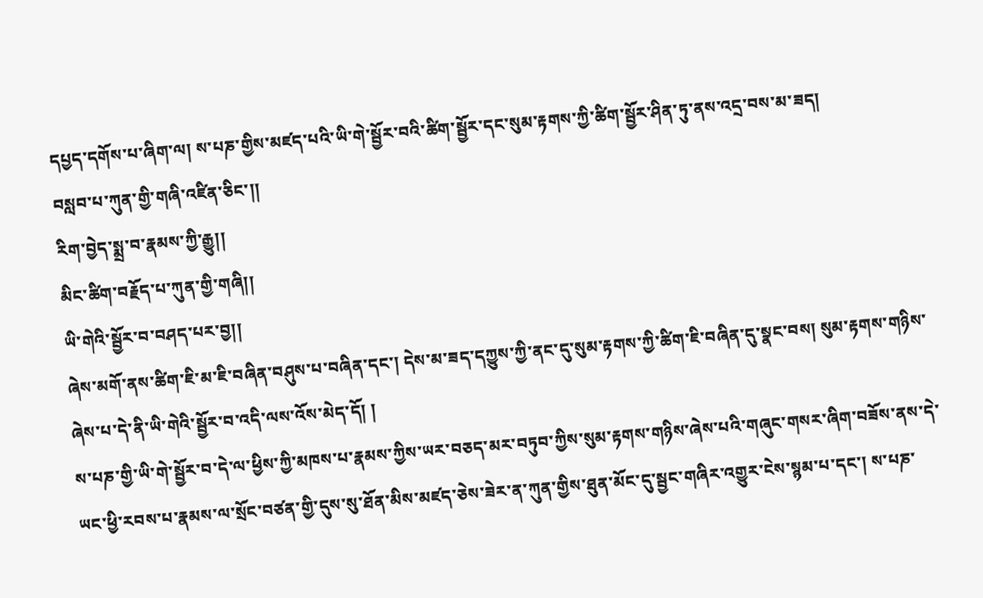དཔྱད་དགོས་པ་ཞིག་ལ། ས་པཎ་གྱིས་མཛད་པའི་ཡི་གེ་སྦྱོར་བའི་ཚིག་སྦྱོར་དང་སུམ་རྟགས་ཀྱི་ཚིག་སྦྱོར་ཤིན་ཏུ་ནས་འདྲ་བས་མ་ཟད།
བསླབ་པ་ཀུན་གྱི་གཞི་འཛིན་ཅིང་།།
རིག་བྱེད་སྨྲ་བ་རྣམས་ཀྱི་རྒྱུ།།
མིང་ཚིག་བརྗོད་པ་ཀུན་གྱི་གཞི།།
ཡི་གེའི་སྦྱོར་བ་བཤད་པར་བྱ།།
ཞེས་མགོ་ནས་ཚིག་ཇི་མ་ཇི་བཞིན་བཤུས་པ་བཞིན་དང་། དེས་མ་ཟད་དཀྱུས་ཀྱི་ནང་དུ་སུམ་རྟགས་ཀྱི་ཚིག་ཇི་བཞིན་དུ་སྣང་བས། སུམ་རྟགས་གཉིས་ཞེས་པ་དེ་ནི་ཡི་གེའི་སྦྱོར་བ་འདི་ལས་འོས་མེད་དོ། །
ས་པཎ་གྱི་ཡི་གེ་སྦྱོར་བ་དེ་ལ་ཕྱིས་ཀྱི་མཁས་པ་རྣམས་ཀྱིས་ཡར་བཅད་མར་བཏུབ་ཀྱིས་སུམ་རྟགས་གཉིས་ཞེས་པའི་གཞུང་གསར་ཞིག་བཟོས་ནས་དེ་ཡང་ཕྱི་རབས་པ་རྣམས་ལ་སྲོང་བཙན་གྱི་དུས་སུ་ཐོན་མིས་མཛད་ཅེས་ཟེར་ན་ཀུན་གྱིས་ཐུན་མོང་དུ་སྦྱང་གཞིར་འགྱུར་ངེས་སྙམ་པ་དང་། ས་པཎ་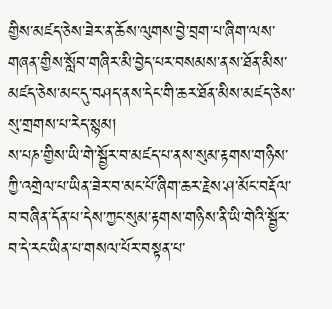གྱིས་མཛད་ཅེས་ཟེར་ན་ཆོས་ལུགས་བྱེ་བྲག་པ་ཞིག་ལས་གཞན་གྱིས་སློབ་གཞིར་མི་བྱེད་པར་བསམས་ནས་ཐོན་མིས་མཛད་ཅེས་མང་དུ་བཤད་ནས་དེང་གི་ཆར་ཐོན་མིས་མཛད་ཅེས་སུ་གྲགས་པ་རེད་སྙམ།
ས་པཎ་གྱིས་ཡི་གེ་སྦྱོར་བ་མཛད་པ་ནས་སུམ་རྟགས་གཉིས་ཀྱི་འགྲེལ་པ་ཡིན་ཟེར་བ་མང་པོ་ཞིག་ཆར་རྗེས་ཤ་མོང་བརྡོལ་བ་བཞིན་དོན་པ་དེས་ཀྱང་སུམ་རྟགས་གཉིས་ནི་ཡི་གེའི་སྦྱོར་བ་དེ་རང་ཡིན་པ་གསལ་པོར་བསྟན་པ་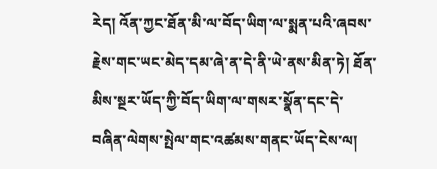རེད། འོན་ཀྱང་ཐོན་མི་ལ་བོད་ཡིག་ལ་སྨན་པའི་ཞབས་རྗེས་གང་ཡང་མེད་དམ་ཞེ་ན་དེ་ནི་ཡེ་ནས་མིན་ཏེ། ཐོན་མིས་སྔར་ཡོད་ཀྱི་བོད་ཡིག་ལ་གསར་སྣོན་དང་དེ་བཞིན་ལེགས་སྤེལ་གང་འཚམས་གནང་ཡོད་ངེས་ལ།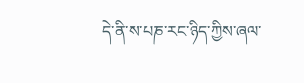དེ་ནི་ས་པཎ་རང་ཉིད་ཀྱིས་ཞལ་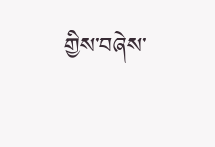གྱིས་བཞེས་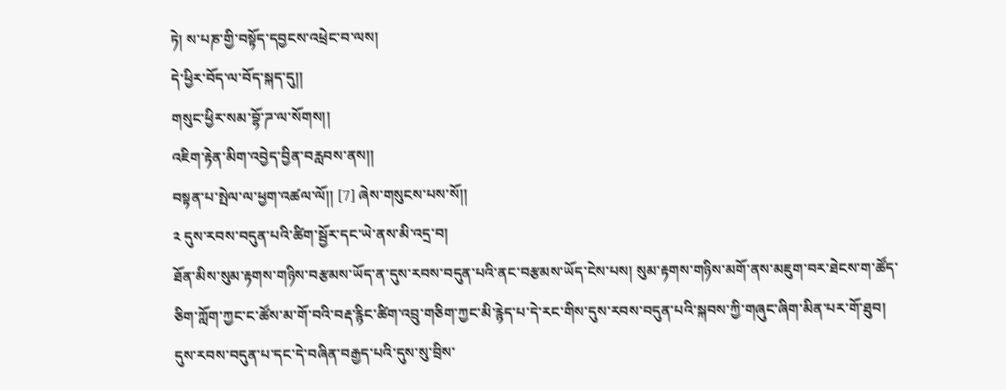ཏེ། ས་པཎ་གྱི་བསྟོད་དབྱངས་འཕྲེང་བ་ལས།
དེ་ཕྱིར་བོད་ལ་བོད་སྐད་དུ།།
གསུང་ཕྱིར་སམ་བྷོ་ཌ་ལ་སོགས།།
འཇིག་རྟེན་མིག་འབྱེད་བྱིན་བརླབས་ནས།།
བསྟན་པ་སྤེལ་ལ་ཕྱག་འཚལ་ལོ།། [7] ཞེས་གསུངས་པས་སོ།།
༢ དུས་རབས་བདུན་པའི་ཚིག་སྦྱོར་དང་ཡེ་ནས་མི་འདྲ་བ།
ཐོན་མིས་སུམ་རྟགས་གཉིས་བརྩམས་ཡོད་ན་དུས་རབས་བདུན་པའི་ནང་བརྩམས་ཡོད་ངེས་པས། སུམ་རྟགས་གཉིས་མགོ་ནས་མཇུག་བར་ཐེངས་ག་ཚོད་ཅིག་ཀློག་ཀྱང་ང་ཚོས་མ་གོ་བའི་བརྡ་རྙིང་ཚིག་འབྲུ་གཅིག་ཀྱང་མི་རྙེད་པ་དེ་རང་གིས་དུས་རབས་བདུན་པའི་སྐབས་ཀྱི་གཞུང་ཞིག་མིན་པར་གོ་ཐུབ།
དུས་རབས་བདུན་པ་དང་དེ་བཞིན་བརྒྱད་པའི་དུས་སུ་བྲིས་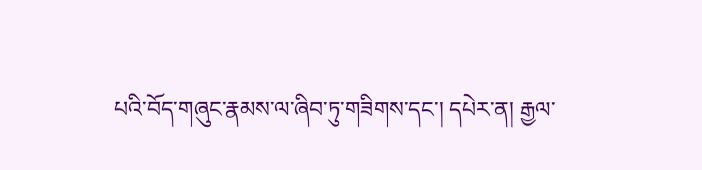པའི་བོད་གཞུང་རྣམས་ལ་ཞིབ་ཏུ་གཟིགས་དང་། དཔེར་ན། རྒྱལ་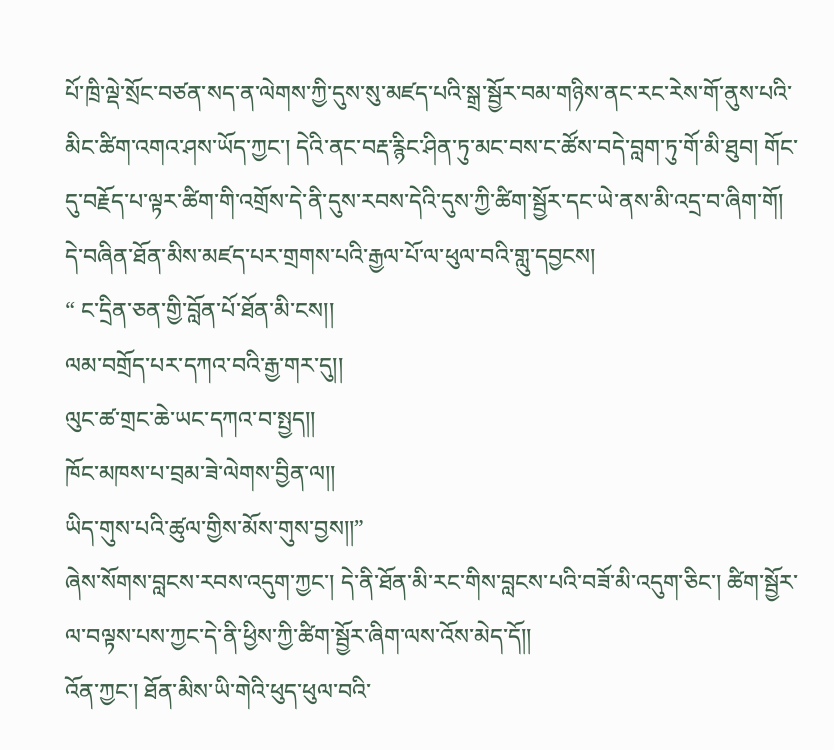པོ་ཁྲི་ལྡེ་སྲོང་བཙན་སད་ན་ལེགས་ཀྱི་དུས་སུ་མཛད་པའི་སྒྲ་སྦྱོར་བམ་གཉིས་ནང་རང་རེས་གོ་ནུས་པའི་མིང་ཚིག་འགའ་ཤས་ཡོད་ཀྱང་། དེའི་ནང་བརྡ་རྙིང་ཤིན་ཏུ་མང་བས་ང་ཚོས་བདེ་བླག་ཏུ་གོ་མི་ཐུབ། གོང་དུ་བརྗོད་པ་ལྟར་ཚིག་གི་འགྲོས་དེ་ནི་དུས་རབས་དེའི་དུས་ཀྱི་ཚིག་སྦྱོར་དང་ཡེ་ནས་མི་འདྲ་བ་ཞིག་གོ།
དེ་བཞིན་ཐོན་མིས་མཛད་པར་གྲགས་པའི་རྒྱལ་པོ་ལ་ཕུལ་བའི་གླུ་དབྱངས།
“ ང་དྲིན་ཅན་གྱི་བློན་པོ་ཐོན་མི་ངས།།
ལམ་བགྲོད་པར་དཀའ་བའི་རྒྱ་གར་དུ།།
ལུང་ཚ་གྲང་ཆེ་ཡང་དཀའ་བ་སྤྱད།།
ཁོང་མཁས་པ་བྲམ་ཟེ་ལེགས་བྱིན་ལ།།
ཡིད་གུས་པའི་ཚུལ་གྱིས་མོས་གུས་བྱས།།”
ཞེས་སོགས་བླངས་རབས་འདུག་ཀྱང་། དེ་ནི་ཐོན་མི་རང་གིས་བླངས་པའི་བཟོ་མི་འདུག་ཅིང་། ཚིག་སྦྱོར་ལ་བལྟས་པས་ཀྱང་དེ་ནི་ཕྱིས་ཀྱི་ཚིག་སྦྱོར་ཞིག་ལས་འོས་མེད་དོ།།
འོན་ཀྱང་། ཐོན་མིས་ཡི་གེའི་ཕུད་ཕུལ་བའི་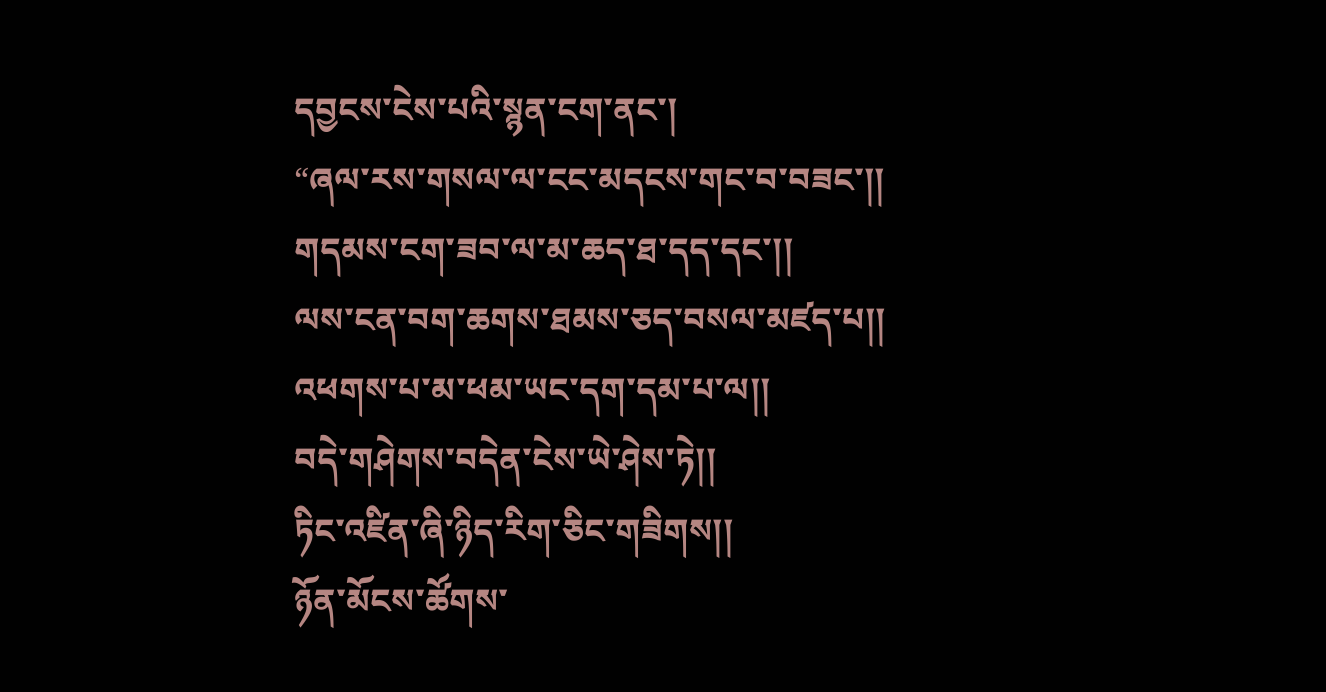དབྱངས་ངེས་པའི་སྙན་ངག་ནང་།
“ཞལ་རས་གསལ་ལ་ངང་མདངས་གང་བ་བཟང་།།
གདམས་ངག་ཟབ་ལ་མ་ཆད་ཐ་དད་དང་།།
ལས་ངན་བག་ཆགས་ཐམས་ཅད་བསལ་མཛད་པ།།
འཕགས་པ་མ་ཕམ་ཡང་དག་དམ་པ་ལ།།
བདེ་གཤེགས་བདེན་ངེས་ཡེ་ཤེས་ཏེ།།
ཏིང་འཛིན་ཞི་ཉིད་རིག་ཅིང་གཟིགས།།
ཉོན་མོངས་ཚོགས་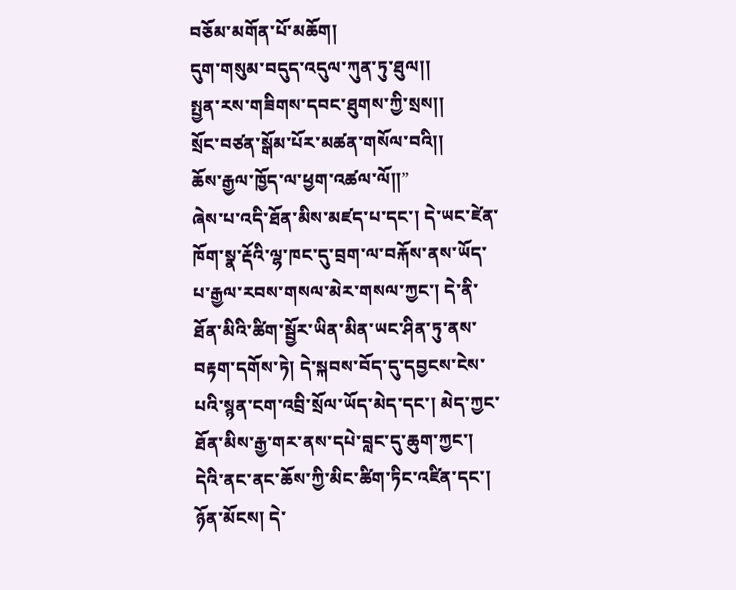བཅོམ་མགོན་པོ་མཆོག།
དུག་གསུམ་བདུད་འདུལ་ཀུན་ཏུ་ཐུལ།།
སྤྱན་རས་གཟིགས་དབང་ཐུགས་ཀྱི་སྲས།།
སྲོང་བཙན་སྒོམ་པོར་མཚན་གསོལ་བའི།།
ཆོས་རྒྱལ་ཁྱོད་ལ་ཕྱག་འཚལ་ལོ།།”
ཞེས་པ་འདི་ཐོན་མིས་མཛད་པ་དང་། དེ་ཡང་ཛེན་ཁོག་སྣ་རྡོའི་ལྷ་ཁང་དུ་བྲག་ལ་བརྐོས་ནས་ཡོད་པ་རྒྱལ་རབས་གསལ་མེར་གསལ་ཀྱང་། དེ་ནི་ཐོན་མིའི་ཚིག་སྦྱོར་ཡིན་མིན་ཡང་ཤིན་ཏུ་ནས་བརྟག་དགོས་ཏེ། དེ་སྐབས་བོད་དུ་དབྱངས་ངེས་པའི་སྙན་ངག་འབྲི་སྲོལ་ཡོད་མེད་དང་། མེད་ཀྱང་ཐོན་མིས་རྒྱ་གར་ནས་དཔེ་བླང་དུ་ཆུག་ཀྱང་། དེའི་ནང་ནང་ཆོས་ཀྱི་མིང་ཚིག་ཏིང་འཛིན་དང་། ཉོན་མོངས། དེ་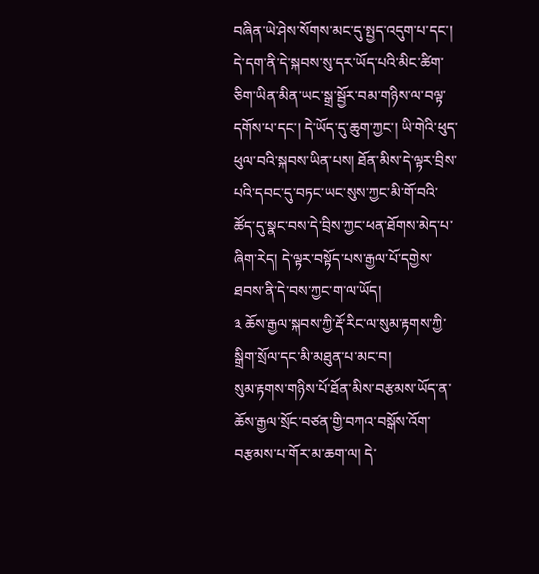བཞིན་ཡེ་ཤེས་སོགས་མང་དུ་སྤྱད་འདུག་པ་དང་། དེ་དག་ནི་དེ་སྐབས་སུ་དར་ཡོད་པའི་མིང་ཚིག་ཅིག་ཡིན་མིན་ཡང་སྒྲ་སྦྱོར་བམ་གཉིས་ལ་བལྟ་དགོས་པ་དང་། དེ་ཡོད་དུ་ཆུག་ཀྱང་། ཡི་གེའི་ཕུད་ཕུལ་བའི་སྐབས་ཡིན་པས། ཐོན་མིས་དེ་ལྟར་བྲིས་པའི་དབང་དུ་བཏང་ཡང་སུས་ཀྱང་མི་གོ་བའི་ཚོད་དུ་སྣང་བས་དེ་བྲིས་ཀྱང་ཕན་ཐོགས་མེད་པ་ཞིག་རེད། དེ་ལྟར་བསྟོད་པས་རྒྱལ་པོ་དགྱེས་ཐབས་ནི་དེ་བས་ཀྱང་ག་ལ་ཡོད།
༣ ཆོས་རྒྱལ་སྐབས་ཀྱི་རྡོ་རིང་ལ་སུམ་རྟགས་ཀྱི་སྒྲིག་སྲོལ་དང་མི་མཐུན་པ་མང་བ།
སུམ་རྟགས་གཉིས་པོ་ཐོན་མིས་བརྩམས་ཡོད་ན་ཆོས་རྒྱལ་སྲོང་བཙན་གྱི་བཀའ་བསྒོས་འོག་བརྩམས་པ་གོར་མ་ཆག་ལ། དེ་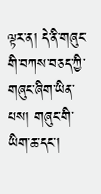ལྟར་ན། དེ་ནི་གཞུང་གི་བཀས་བཅད་ཀྱི་གཞུང་ཞིག་ཡིན་པས། གཞུང་གི་ཡིག་ཆ་དང་།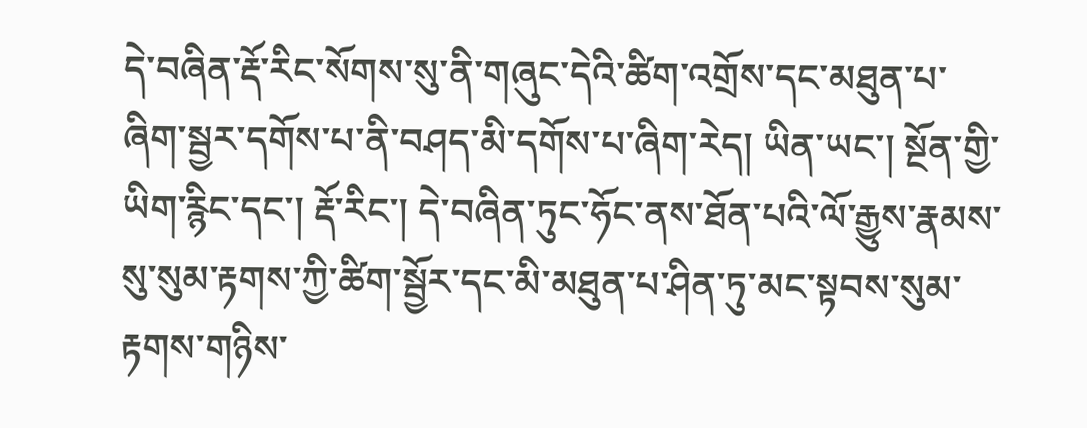དེ་བཞིན་རྡོ་རིང་སོགས་སུ་ནི་གཞུང་དེའི་ཚིག་འགྲོས་དང་མཐུན་པ་ཞིག་སྦྱར་དགོས་པ་ནི་བཤད་མི་དགོས་པ་ཞིག་རེད། ཡིན་ཡང་། སྔོན་གྱི་ཡིག་རྙིང་དང་། རྡོ་རིང་། དེ་བཞིན་ཏུང་ཧོང་ནས་ཐོན་པའི་ལོ་རྒྱུས་རྣམས་སུ་སུམ་རྟགས་ཀྱི་ཚིག་སྦྱོར་དང་མི་མཐུན་པ་ཤིན་ཏུ་མང་སྟབས་སུམ་རྟགས་གཉིས་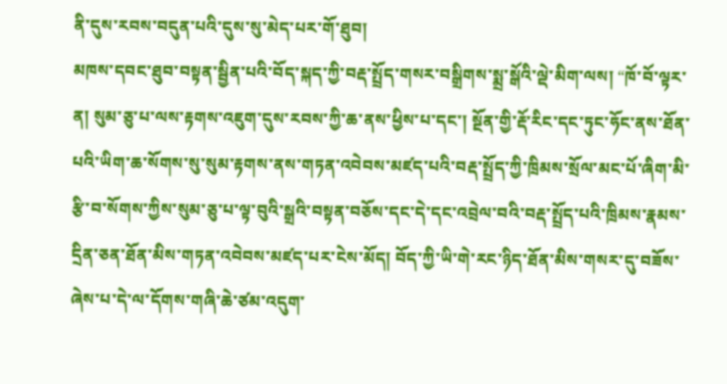ནི་དུས་རབས་བདུན་པའི་དུས་སུ་མེད་པར་གོ་ཐུབ།
མཁས་དབང་ཐུབ་བསྟན་སྦྱིན་པའི་བོད་སྐད་ཀྱི་བརྡ་སྤྲོད་གསར་བསྒྲིགས་སྨྲ་སྒོའི་ལྡེ་མིག་ལས། “ཁོ་བོ་ལྟར་ན། སུམ་ཅུ་པ་ལས་རྟགས་འཇུག་དུས་རབས་ཀྱི་ཆ་ནས་ཕྱིས་པ་དང་། སྔོན་གྱི་རྡོ་རིང་དང་ཏུང་ཧོང་ནས་ཐོན་པའི་ཡིག་ཆ་སོགས་སུ་སུམ་རྟགས་ནས་གཏན་འབེབས་མཛད་པའི་བརྡ་སྤྲོད་ཀྱི་ཁྲིམས་སྲོལ་མང་པོ་ཞིག་མི་རྩི་བ་སོགས་ཀྱིས་སུམ་ཅུ་པ་ལྟ་བུའི་སྒྲའི་བསྟན་བཅོས་དང་དེ་དང་འབྲེལ་བའི་བརྡ་སྤྲོད་པའི་ཁྲིམས་རྣམས་དྲིན་ཅན་ཐོན་མིས་གཏན་འབེབས་མཛད་པར་ངེས་མོད། བོད་ཀྱི་ཡི་གེ་རང་ཉིད་ཐོན་མིས་གསར་དུ་བཟོས་ཞེས་པ་དེ་ལ་དོགས་གཞི་ཆེ་ཙམ་འདུག་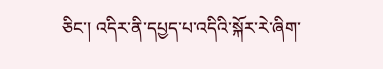ཅིང་། འདིར་ནི་དཔྱད་པ་འདིའི་སྐོར་རེ་ཞིག་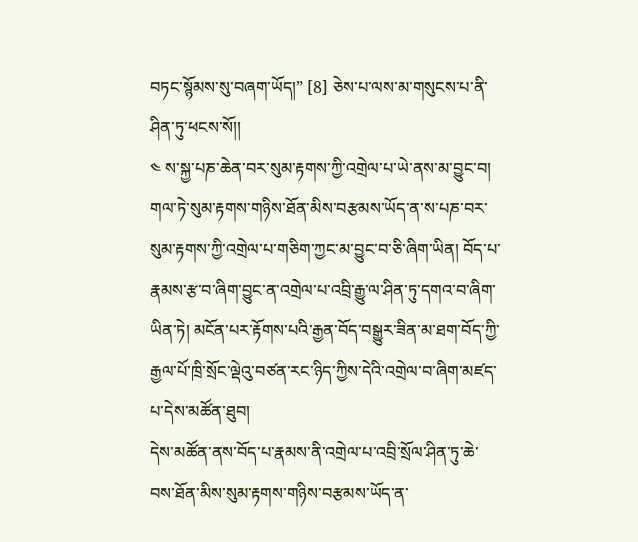བཏང་སྙོམས་སུ་བཞག་ཡོད།” [8] ཅེས་པ་ལས་མ་གསུངས་པ་ནི་ཤིན་ཏུ་ཕངས་སོ།།
༤ ས་སྐྱ་པཎ་ཆེན་བར་སུམ་རྟགས་ཀྱི་འགྲེལ་པ་ཡེ་ནས་མ་བྱུང་བ།
གལ་ཏེ་སུམ་རྟགས་གཉིས་ཐོན་མིས་བརྩམས་ཡོད་ན་ས་པཎ་བར་སུམ་རྟགས་ཀྱི་འགྲེལ་པ་གཅིག་ཀྱང་མ་བྱུང་བ་ཅི་ཞིག་ཡིན། བོད་པ་རྣམས་རྩ་བ་ཞིག་བྱུང་ན་འགྲེལ་པ་འབྲི་རྒྱུ་ལ་ཤིན་ཏུ་དགའ་བ་ཞིག་ཡིན་ཏེ། མངོན་པར་རྟོགས་པའི་རྒྱན་བོད་བསྒྱུར་ཟིན་མ་ཐག་བོད་ཀྱི་རྒྱལ་པོ་ཁྲི་སྲོང་ལྡེའུ་བཙན་རང་ཉིད་ཀྱིས་དེའི་འགྲེལ་བ་ཞིག་མཛད་པ་དེས་མཚོན་ཐུབ།
དེས་མཚོན་ནས་བོད་པ་རྣམས་ནི་འགྲེལ་པ་འབྲི་སྲོལ་ཤིན་ཏུ་ཆེ་བས་ཐོན་མིས་སུམ་རྟགས་གཉིས་བརྩམས་ཡོད་ན་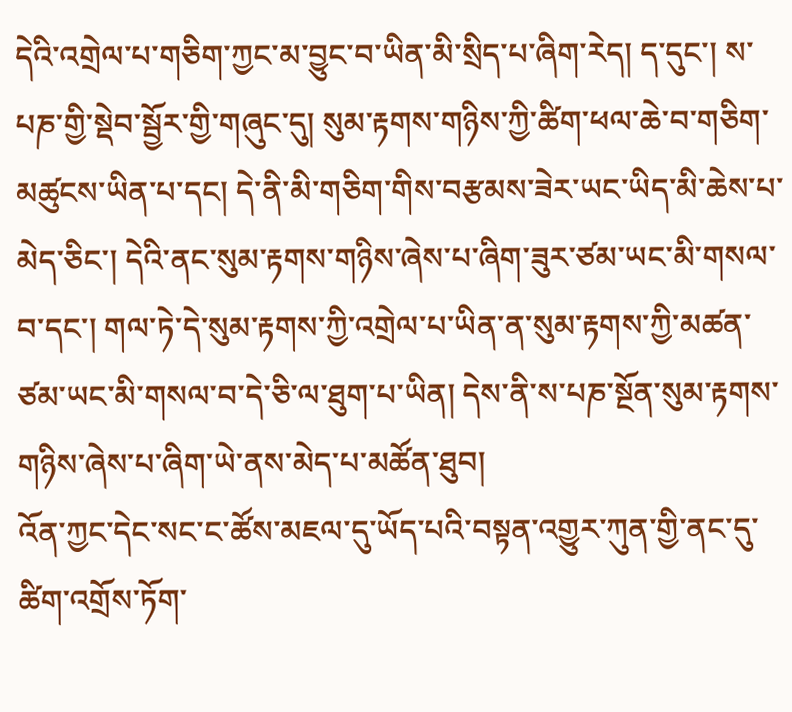དེའི་འགྲེལ་པ་གཅིག་ཀྱང་མ་བྱུང་བ་ཡིན་མི་སྲིད་པ་ཞིག་རེད། ད་དུང་། ས་པཎ་གྱི་སྡེབ་སྦྱོར་གྱི་གཞུང་དུ། སུམ་རྟགས་གཉིས་ཀྱི་ཚིག་ཕལ་ཆེ་བ་གཅིག་མཚུངས་ཡིན་པ་དང། དེ་ནི་མི་གཅིག་གིས་བརྩམས་ཟེར་ཡང་ཡིད་མི་ཆེས་པ་མེད་ཅིང་། དེའི་ནང་སུམ་རྟགས་གཉིས་ཞེས་པ་ཞིག་ཟུར་ཙམ་ཡང་མི་གསལ་བ་དང་། གལ་ཏེ་དེ་སུམ་རྟགས་ཀྱི་འགྲེལ་པ་ཡིན་ན་སུམ་རྟགས་ཀྱི་མཚན་ཙམ་ཡང་མི་གསལ་བ་དེ་ཅི་ལ་ཐུག་པ་ཡིན། དེས་ནི་ས་པཎ་སྔོན་སུམ་རྟགས་གཉིས་ཞེས་པ་ཞིག་ཡེ་ནས་མེད་པ་མཚོན་ཐུབ།
འོན་ཀྱང་དེང་སང་ང་ཚོས་མཇལ་དུ་ཡོད་པའི་བསྟན་འགྱུར་ཀུན་གྱི་ནང་དུ་ཚིག་འགྲོས་ཏོག་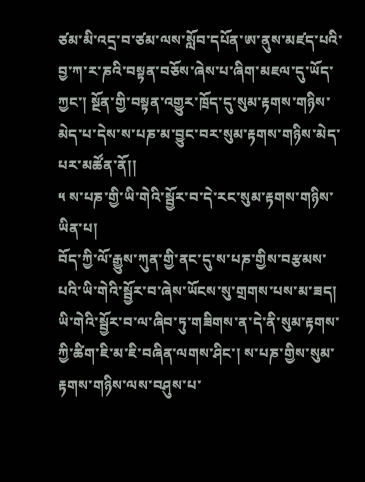ཙམ་མི་འདྲ་བ་ཙམ་ལས་སློབ་དཔོན་ཨ་ནུས་མཛད་པའི་བྱ་ཀ་ར་ཎའི་བསྟན་བཅོས་ཞེས་པ་ཞིག་མཇལ་དུ་ཡོད་ཀྱང་། སྔོན་གྱི་བསྟན་འགྱུར་ཁྲོད་དུ་སུམ་རྟགས་གཉིས་མེད་པ་དེས་ས་པཎ་མ་བྱུང་བར་སུམ་རྟགས་གཉིས་མེད་པར་མཚོན་ནོ།།
༥ ས་པཎ་གྱི་ཡི་གེའི་སྦྱོར་བ་དེ་རང་སུམ་རྟགས་གཉིས་ཡིན་པ།
བོད་ཀྱི་ལོ་རྒྱུས་ཀུན་གྱི་ནང་དུ་ས་པཎ་གྱིས་བརྩམས་པའི་ཡི་གེའི་སྦྱོར་བ་ཞེས་ཡོངས་སུ་གྲགས་པས་མ་ཟད། ཡི་གེའི་སྦྱོར་བ་ལ་ཞིབ་ཏུ་གཟིགས་ན་དེ་ནི་སུམ་རྟགས་ཀྱི་ཚིག་ཇི་མ་ཇི་བཞིན་ལགས་ཤིང་། ས་པཎ་གྱིས་སུམ་རྟགས་གཉིས་ལས་བཤུས་པ་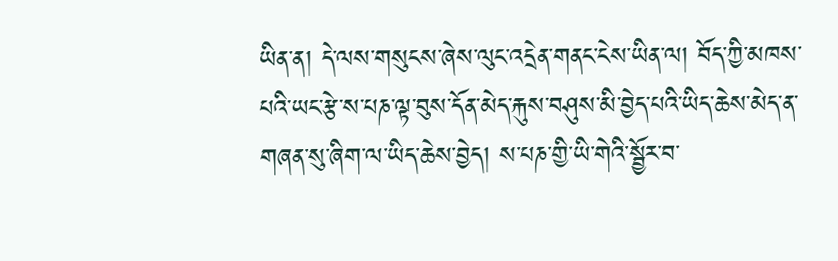ཡིན་ན། དེ་ལས་གསུངས་ཞེས་ལུང་འདྲེན་གནང་ངེས་ཡིན་ལ། བོད་ཀྱི་མཁས་པའི་ཡང་རྩེ་ས་པཎ་ལྟ་བུས་དོན་མེད་རྐུས་བཤུས་མི་བྱེད་པའི་ཡིད་ཆེས་མེད་ན་གཞན་སུ་ཞིག་ལ་ཡིད་ཆེས་བྱེད། ས་པཎ་གྱི་ཡི་གེའི་སྦྱོར་བ་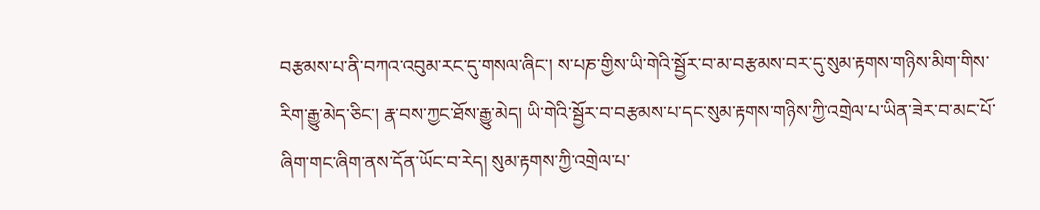བརྩམས་པ་ནི་བཀའ་འབུམ་རང་དུ་གསལ་ཞིང་། ས་པཎ་གྱིས་ཡི་གེའི་སྦྱོར་བ་མ་བརྩམས་བར་དུ་སུམ་རྟགས་གཉིས་མིག་གིས་རིག་རྒྱུ་མེད་ཅིང་། རྣ་བས་ཀྱང་ཐོས་རྒྱུ་མེད། ཡི་གེའི་སྦྱོར་བ་བརྩམས་པ་དང་སུམ་རྟགས་གཉིས་ཀྱི་འགྲེལ་པ་ཡིན་ཟེར་བ་མང་པོ་ཞིག་གང་ཞིག་ནས་དོན་ཡོང་བ་རེད། སུམ་རྟགས་ཀྱི་འགྲེལ་པ་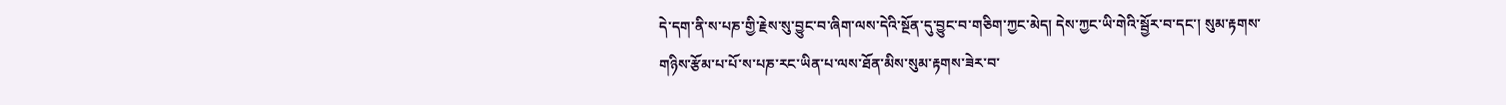དེ་དག་ནི་ས་པཎ་གྱི་རྗེས་སུ་བྱུང་བ་ཞིག་ལས་དེའི་སྔོན་དུ་བྱུང་བ་གཅིག་ཀྱང་མེད། དེས་ཀྱང་ཡི་གེའི་སྦྱོར་བ་དང་། སུམ་རྟགས་གཉིས་རྩོམ་པ་པོ་ས་པཎ་རང་ཡིན་པ་ལས་ཐོན་མིས་སུམ་རྟགས་ཟེར་བ་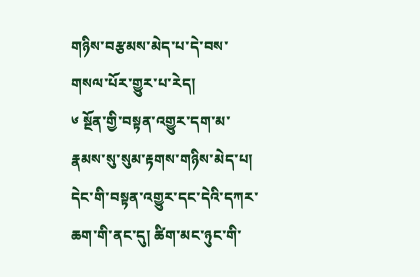གཉིས་བརྩམས་མེད་པ་དེ་བས་གསལ་པོར་གྱུར་པ་རེད།
༦ སྔོན་གྱི་བསྟན་འགྱུར་དག་མ་རྣམས་སུ་སུམ་རྟགས་གཉིས་མེད་པ།
དེང་གི་བསྟན་འགྱུར་དང་དེའི་དཀར་ཆག་གི་ནང་དུ། ཚིག་མང་ཉུང་གི་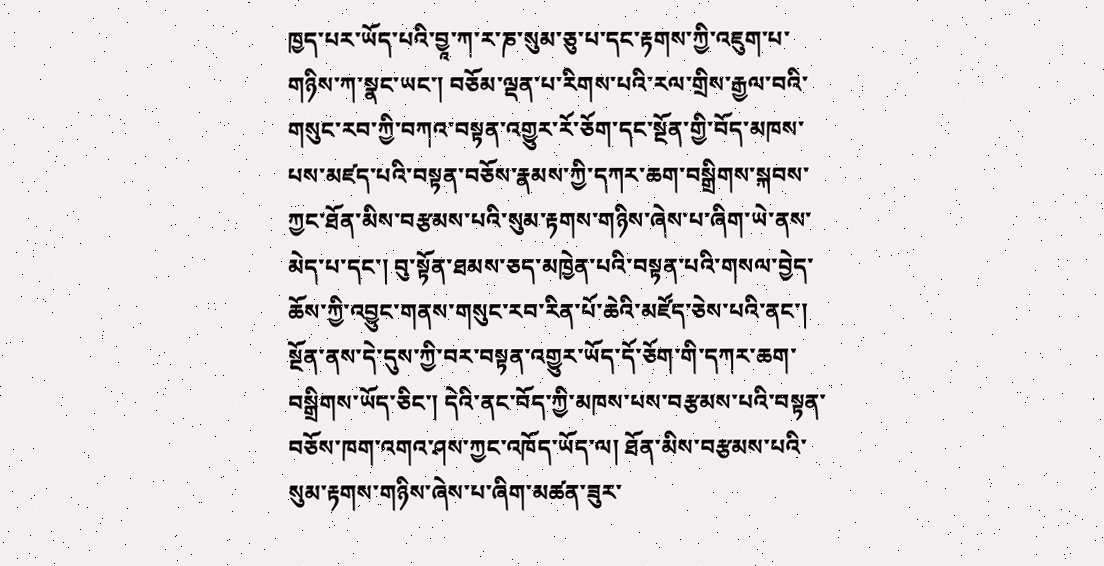ཁྱད་པར་ཡོད་པའི་བྱཱ་ཀ་ར་ཎ་སུམ་ཅུ་པ་དང་རྟགས་ཀྱི་འཇུག་པ་གཉིས་ཀ་སྣང་ཡང་། བཅོམ་ལྡན་པ་རིགས་པའི་རལ་གྲིས་རྒྱལ་བའི་གསུང་རབ་ཀྱི་བཀའ་བསྟན་འགྱུར་རོ་ཅོག་དང་སྔོན་གྱི་བོད་མཁས་པས་མཛད་པའི་བསྟན་བཅོས་རྣམས་ཀྱི་དཀར་ཆག་བསྒྲིགས་སྐབས་ཀྱང་ཐོན་མིས་བརྩམས་པའི་སུམ་རྟགས་གཉིས་ཞེས་པ་ཞིག་ཡེ་ནས་མེད་པ་དང་། བུ་སྟོན་ཐམས་ཅད་མཁྱེན་པའི་བསྟན་པའི་གསལ་བྱེད་ཆོས་ཀྱི་འབྱུང་གནས་གསུང་རབ་རིན་པོ་ཆེའི་མཛོད་ཅེས་པའི་ནང་། སྔོན་ནས་དེ་དུས་ཀྱི་བར་བསྟན་འགྱུར་ཡོད་དོ་ཅོག་གི་དཀར་ཆག་བསྒྲིགས་ཡོད་ཅིང་། དེའི་ནང་བོད་ཀྱི་མཁས་པས་བརྩམས་པའི་བསྟན་བཅོས་ཁག་འགའ་ཤས་ཀྱང་འཁོད་ཡོད་ལ། ཐོན་མིས་བརྩམས་པའི་སུམ་རྟགས་གཉིས་ཞེས་པ་ཞིག་མཚན་ཟུར་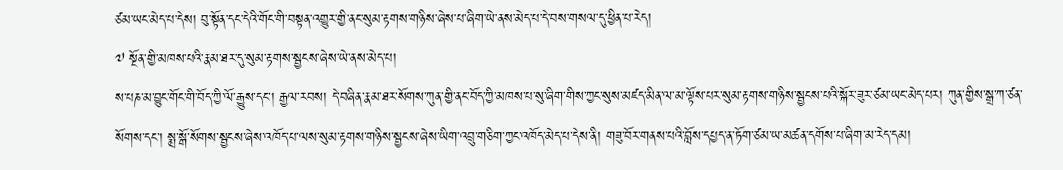ཙམ་ཡང་མེད་པ་དེས། བུ་སྟོན་དང་དེའི་གོང་གི་བསྟན་འགྱུར་གྱི་ནང་སུམ་རྟགས་གཉིས་ཞེས་པ་ཞིག་ཡེ་ནས་མེད་པ་དེ་བས་གསལ་དུ་ཕྱིན་པ་རེད།
༧ སྔོན་གྱི་མཁས་པའི་རྣམ་ཐར་དུ་སུམ་རྟགས་སྦྱངས་ཞེས་ཡེ་ནས་མེད་པ།
ས་པཎ་མ་བྱུང་གོང་གི་བོད་ཀྱི་ལོ་རྒྱུས་དང་། རྒྱལ་རབས། དེ་བཞིན་རྣམ་ཐར་སོགས་ཀུན་གྱི་ནང་བོད་ཀྱི་མཁས་པ་སུ་ཞིག་གིས་ཀྱང་སུས་མཛད་མིན་ལ་མ་ལྟོས་པར་སུམ་རྟགས་གཉིས་སྦྱངས་པའི་སྐོར་ཟུར་ཙམ་ཡང་མེད་པར། ཀུན་གྱིས་སྒྲ་ཀ་ཙན་སོགས་དང་། སྨྲ་སྒོ་སོགས་སྦྱངས་ཞེས་འཁོད་པ་ལས་སུམ་རྟགས་གཉིས་སྦྱངས་ཞེས་ཡིག་འབྲུ་གཅིག་ཀྱང་འཁོད་མེད་པ་དེས་ནི། གཟུ་བོར་གནས་པའི་བློས་དཔྱད་ན་ཏོག་ཙམ་ཡ་མཚན་དགོས་པ་ཞིག་མ་རེད་དམ།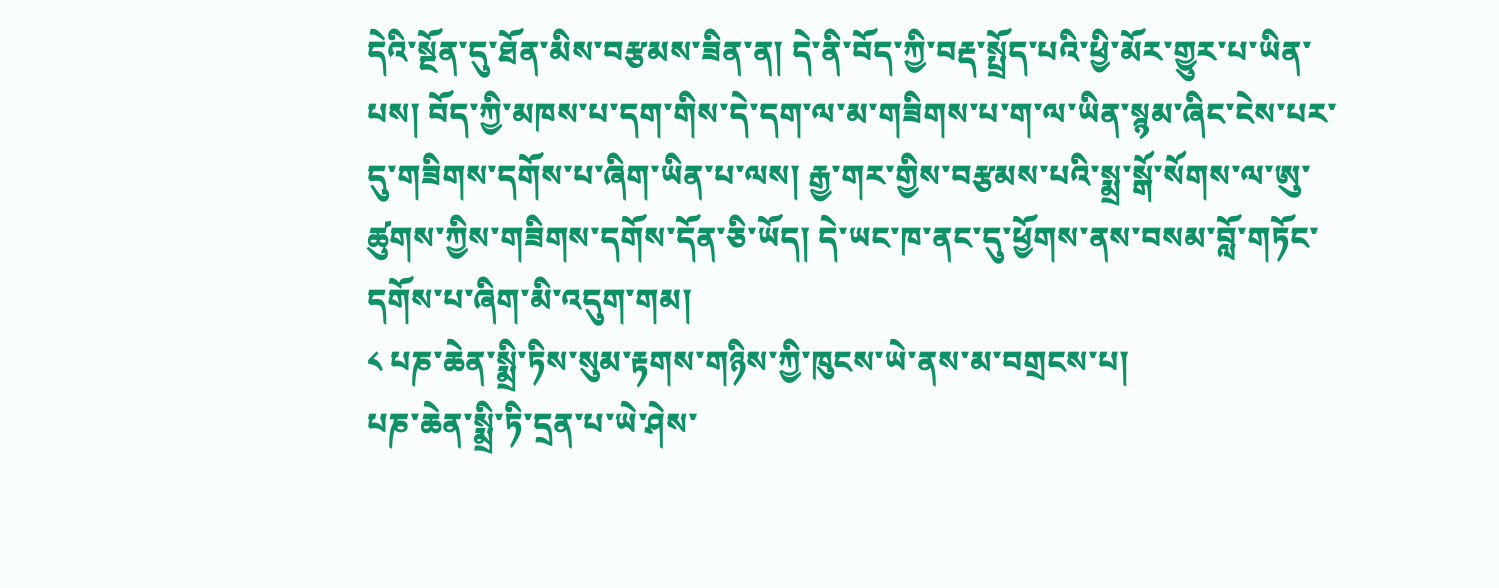དེའི་སྔོན་དུ་ཐོན་མིས་བརྩམས་ཟིན་ན། དེ་ནི་བོད་ཀྱི་བརྡ་སྤྲོད་པའི་ཕྱི་མོར་གྱུར་པ་ཡིན་པས། བོད་ཀྱི་མཁས་པ་དག་གིས་དེ་དག་ལ་མ་གཟིགས་པ་ག་ལ་ཡིན་སྙམ་ཞིང་ངེས་པར་དུ་གཟིགས་དགོས་པ་ཞིག་ཡིན་པ་ལས། རྒྱ་གར་གྱིས་བརྩམས་པའི་སྨྲ་སྒོ་སོགས་ལ་ཨུ་ཚུགས་ཀྱིས་གཟིགས་དགོས་དོན་ཅི་ཡོད། དེ་ཡང་ཁ་ནང་དུ་ཕྱོགས་ནས་བསམ་བློ་གཏོང་དགོས་པ་ཞིག་མི་འདུག་གམ།
༨ པཎ་ཆེན་སྨྲི་ཏིས་སུམ་རྟགས་གཉིས་ཀྱི་ཁུངས་ཡེ་ནས་མ་བགྲངས་པ།
པཎ་ཆེན་སྨྲི་ཏི་དྲན་པ་ཡེ་ཤེས་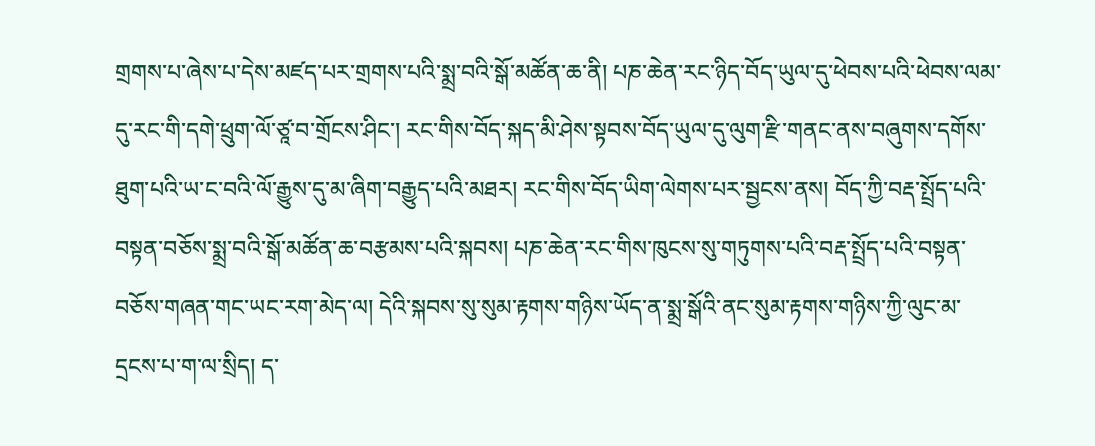གྲགས་པ་ཞེས་པ་དེས་མཛད་པར་གྲགས་པའི་སྨྲ་བའི་སྒོ་མཚོན་ཆ་ནི། པཎ་ཆེན་རང་ཉིད་བོད་ཡུལ་དུ་ཕེབས་པའི་ཕེབས་ལམ་དུ་རང་གི་དགེ་ཕྲུག་ལོ་ཙཱ་བ་གྲོངས་ཤིང་། རང་གིས་བོད་སྐད་མི་ཤེས་སྟབས་བོད་ཡུལ་དུ་ལུག་རྫི་གནང་ནས་བཞུགས་དགོས་ཐུག་པའི་ཡ་ང་བའི་ལོ་རྒྱུས་དུ་མ་ཞིག་བརྒྱུད་པའི་མཐར། རང་གིས་བོད་ཡིག་ལེགས་པར་སྦྱངས་ནས། བོད་ཀྱི་བརྡ་སྤྲོད་པའི་བསྟན་བཅོས་སྨྲ་བའི་སྒོ་མཚོན་ཆ་བརྩམས་པའི་སྐབས། པཎ་ཆེན་རང་གིས་ཁུངས་སུ་གཏུགས་པའི་བརྡ་སྤྲོད་པའི་བསྟན་བཅོས་གཞན་གང་ཡང་རག་མེད་ལ། དེའི་སྐབས་སུ་སུམ་རྟགས་གཉིས་ཡོད་ན་སྨྲ་སྒོའི་ནང་སུམ་རྟགས་གཉིས་ཀྱི་ལུང་མ་དྲངས་པ་ག་ལ་སྲིད། ད་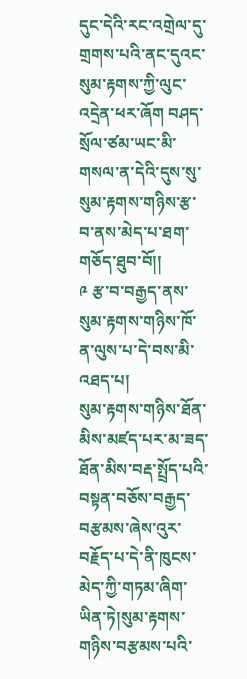དུང་དེའི་རང་འགྲེལ་དུ་གྲགས་པའི་ནང་དུའང་སུམ་རྟགས་ཀྱི་ལུང་འདྲེན་ཕར་ཞོག བཤད་སྲོལ་ཙམ་ཡང་མི་གསལ་ན་དེའི་དུས་སུ་སུམ་རྟགས་གཉིས་རྩ་བ་ནས་མེད་པ་ཐག་གཅོད་ཐུབ་བོ།།
༩ རྩ་བ་བརྒྱད་ནས་སུམ་རྟགས་གཉིས་ཁོ་ན་ལུས་པ་དེ་བས་མི་འཐད་པ།
སུམ་རྟགས་གཉིས་ཐོན་མིས་མཛད་པར་མ་ཟད་ཐོན་མིས་བརྡ་སྤྲོད་པའི་བསྟན་བཅོས་བརྒྱད་བརྩམས་ཞེས་འུར་བརྗོད་པ་དེ་ནི་ཁུངས་མེད་ཀྱི་གཏམ་ཞིག་ཡིན་ཏེ།སུམ་རྟགས་གཉིས་བརྩམས་པའི་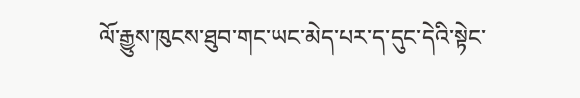ལོ་རྒྱུས་ཁུངས་ཐུབ་གང་ཡང་མེད་པར་ད་དུང་དེའི་སྟེང་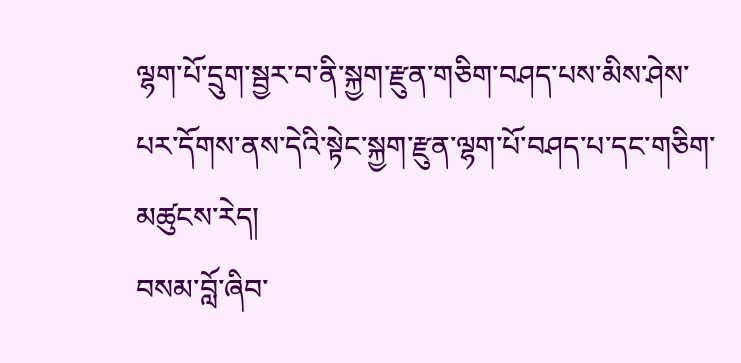ལྷག་པོ་དྲུག་སྦྱར་བ་ནི་སྐྱག་རྫུན་གཅིག་བཤད་པས་མིས་ཤེས་པར་དོགས་ནས་དེའི་སྟེང་སྐྱག་རྫུན་ལྷག་པོ་བཤད་པ་དང་གཅིག་མཚུངས་རེད།
བསམ་བློ་ཞིབ་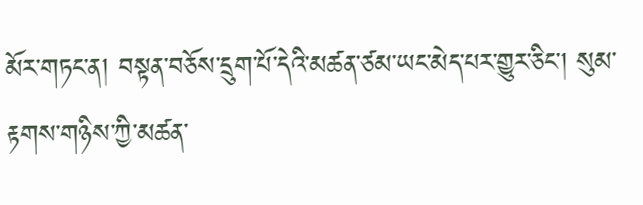མོར་གཏང་ན། བསྟན་བཅོས་དྲུག་པོ་དེའི་མཚན་ཙམ་ཡང་མེད་པར་གྱུར་ཅིང་། སུམ་རྟགས་གཉིས་ཀྱི་མཚན་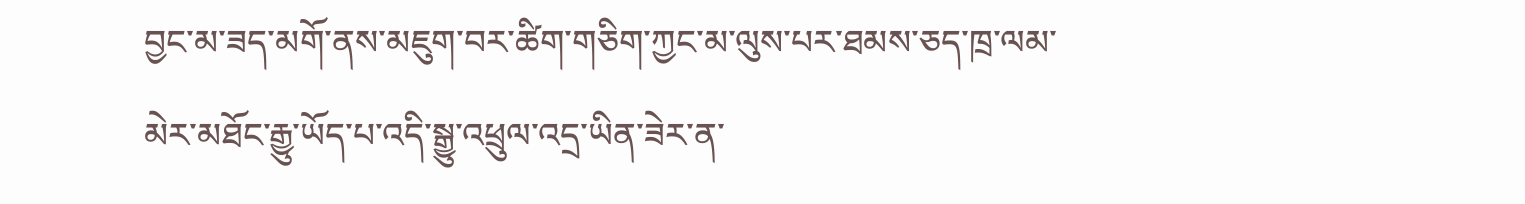བྱང་མ་ཟད་མགོ་ནས་མཇུག་བར་ཚིག་གཅིག་ཀྱང་མ་ལུས་པར་ཐམས་ཅད་ཁྲ་ལམ་མེར་མཐོང་རྒྱུ་ཡོད་པ་འདི་སྒྱུ་འཕྲུལ་འདྲ་ཡིན་ཟེར་ན་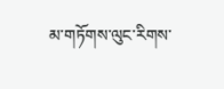མ་གཏོགས་ལུང་རིགས་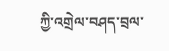ཀྱི་འགྲེལ་བཤད་བྲལ་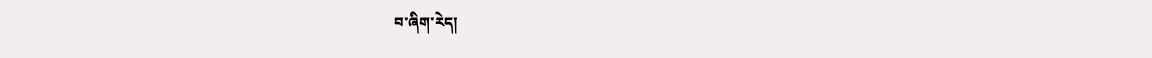བ་ཞིག་རེད།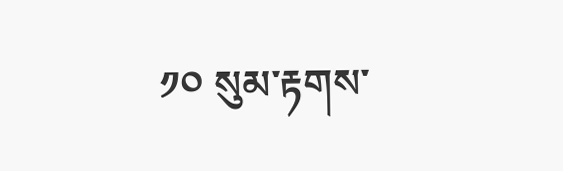༡༠ སུམ་རྟགས་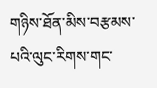གཉིས་ཐོན་མིས་བརྩམས་པའི་ལུང་རིགས་གང་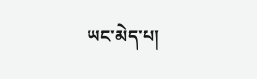ཡང་མེད་པ།